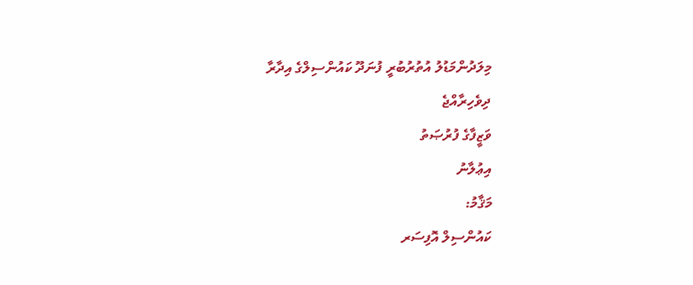މިލަދުންމަޑުލު އުތުރުބުރީ ފުނަދޫ ކައުންސިލްގެ އިދާރާ
ދިވެހިރާއްޖެ
ވަޒީފާގެ ފުރުޞަތު
އިޢުލާނު
މަޤާމު:
ކައުންސިލް އޮފިސަރ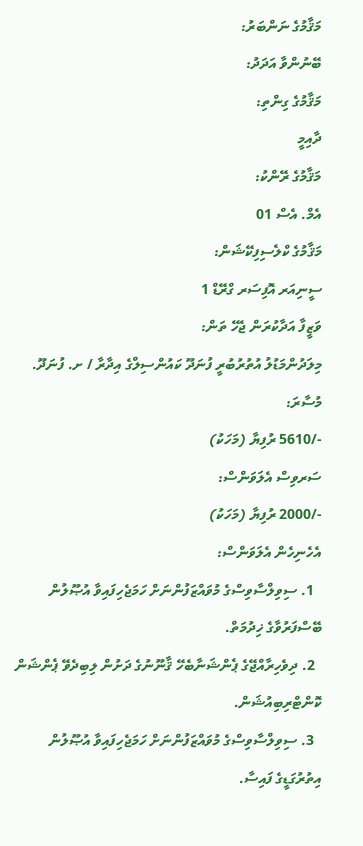މަޤާމުގެ ނަންބަރު:
ބޭނުންވާ އަދަދު:
މަޤާމުގެ ގިންތި:
ދާއިމީ
މަޤާމުގެ ރޭންކު:
އެމް. އެސް 01
މަޤާމުގެ ކްލެސިފިކޭޝަން:
ސީނިއަރ އޮފިސަރ ގްރޭޑް 1
ވަޒީފާ އަދާކުރަން ޖެހޭ ތަން:
މިލަދުންމަޑުލު އުތުރުބުރީ ފުނަދޫ ކައުންސިލްގެ އިދާރާ / ށ. ފުނަދޫ.
މުސާރަ:
-/5610 ރުފިޔާ (މަހަކު)
ސަރވިސް އެލަވަންސް:
-/2000 ރުފިޔާ (މަހަކު)
އެހެނިހެން އެލަވަންސް:
  1. ސިވިލްސާވިސްގެ މުވައްޒަފުންނަށް ހަމަޖެހިފައިވާ އުޞޫލުން ބޭސްފަރުވާގެ ޚިދުމަތް.
  2. ދިވެހިރާއްޖޭގެ ޕެންޝަނާބެހޭ ޤާނޫނުގެ ދަށުން ލިބިދެވޭ ޕެންޝަން ކޮންޓްރިބިއުޝަން.
  3. ސިވިލްސާވިސްގެ މުވައްޒަފުންނަށް ހަމަޖެހިފައިވާ އުޞޫލުން އިތުރުގަޑީގެ ފައިސާ.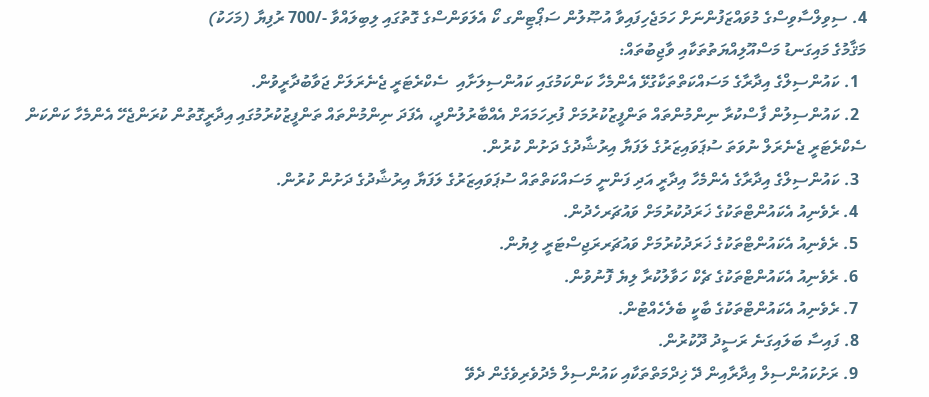4. ސިވިލްސާވިސްގެ މުވައްޒަފުންނަށް ހަމަޖެހިފައިވާ އުޞޫލުން ސަޕޯޓިންގ ކޯ އެލަވަންސްގެ ގޮތުގައި ލިބިލައްވާ -/700 ރުފިޔާ (މަހަކު)
މަޤާމުގެ މައިގަނޑު މަސްއޫލިއްޔަތުތަކާއި ވާޖިބުތައް:
  1. ކައުންސިލްގެ އިދާރާގެ މަސައްކަތްތަކާގުޅޭ އެންމެހާ ކަންކަމުގައި ކައުންސިލަށާއި  ސެކްރެޓަރީ ޖެނެރަލަށް ޖަވާބުދާރީވުން.
  2. ކައުންސިލުން ފާސްކުރާ ނިންމުންތައް ތަންފީޒުކުރުމަށް ފުރިހަމައަށް އެއްބާރުލުންދީ، އެފަދަ ނިންމުންތައް ތަންފީޒުކުރުމުގައި އިދާރީގޮތުން ކުރަންޖެހޭ އެންމެހާ ކަންކަން ސެކްރެޓަރީ ޖެނެރަލް ނުވަތަ ސުޕަވައިޒަރުގެ ލަފަޔާ އިރުޝާދުގެ ދަށުން ކުރުން.
  3. ކައުންސިލްގެ އިދާރާގެ އެންމެހާ އިދާރީ އަދި ފަންނީ މަސައްކަތްތައް ސުޕަވައިޒަރުގެ ލަފަޔާ އިރުޝާދުގެ ދަށުން ކުރުން.
  4. ރެވެނިއު އެކައުންޓްތަކުގެ ޚަރަދުކުރުމަށް ވައުޗަރހެދުން.
  5. ރެވެނިއު އެކައުންޓްތަކުގެ ޚަރަދުކުރުމަށް ވައުޗަރރަޖިސްޓަރީ ލިޔުން.
  6. ރެވެނިއު އެކައުންޓްތަކުގެ ޗެކް ހަވާލުކުރާ ލިޔެ ފޮނުވުން.
  7. ރެވެނިއު އެކައުންޓްތަކުގެ ބާކީ ބެލެހެއްޓުން.
  8. ފައިސާ ބަލައިގަނެ ރަސީދު ދޫކުރުން.
  9. ރަށުކައުންސިލް އިދާރާއިން ދޭ ޚިދްމަތްތަކާއި ކައުންސިލް މެދުވެރިވެގެން ދެވޭ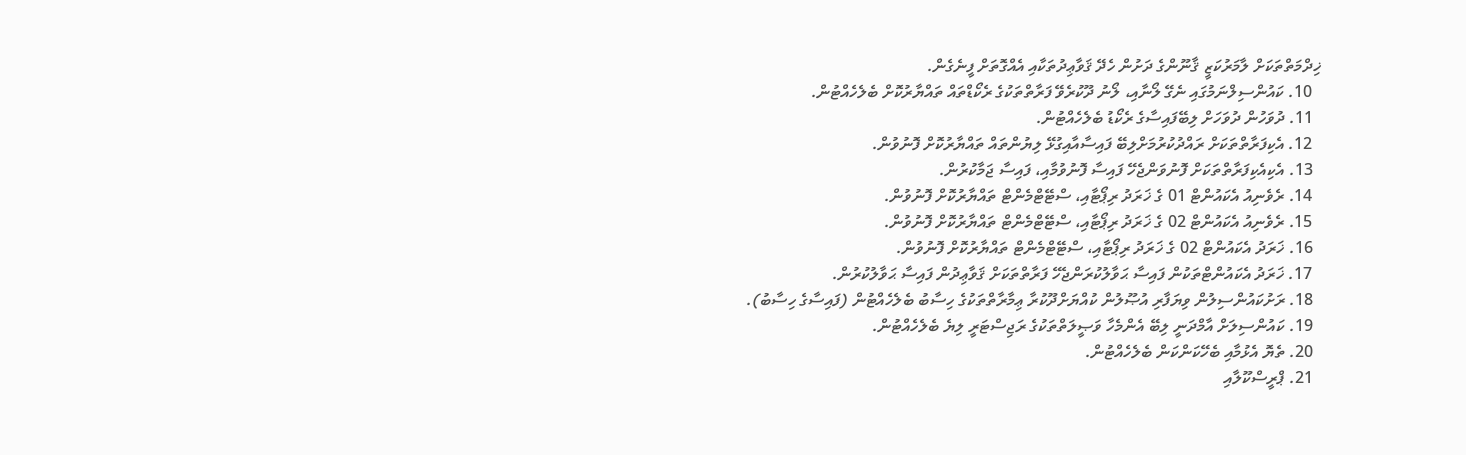ޚިދްމަތްތަކަށް ލާމަރުކަޒީ ޤާނޫންގެ ދަށުން ހެދޭ ޤަވާޢިދުތަކާއި އެއްގޮތަށް ފީނެގެން.
  10. ކައުންސިލްނަމުގައި ނެގޭ ލޯނާއި، ލޯނު ދޫކުރެވޭ ފަރާތްތަކުގެ ރެކޯޑްތައް ތައްޔާރުކޮށް ބެލެހެއްޓުން.
  11. ދުވަހުން ދުވަހަށް ލިބޭފައިސާގެ ރެކޯޑު ބެލެހެއްޓުން.
  12. އެކިފަރާތްތަކަށް ރައްދުކުރުމަށްލިބޭ ފައިސާއާއިގުޅޭ ލިޔުންތައް ތައްޔާރުކޮށް ފޮނުވުން.
  13. އެކިއެކިފަރާތްތަކަށް ފޮނުވަންޖެހޭ ފައިސާ ފޮނުވުމާއި، ފައިސާ ޖަމާކުރުން.
  14. ރެވެނިއު އެކައުންޓް 01 ގެ ޚަރަދު ރިޕޯޓާއި، ސްޓޭޓްމެންޓް ތައްޔާރުކޮށް ފޮނުވުން.
  15. ރެވެނިއު އެކައުންޓް 02 ގެ ޚަރަދު ރިޕޯޓާއި، ސްޓޭޓްމެންޓް ތައްޔާރުކޮށް ފޮނުވުން.
  16. ޚަރަދު އެކައުންޓް 02 ގެ ޚަރަދު ރިޕޯޓާއި، ސްޓޭޓްމެންޓް ތައްޔާރުކޮށް ފޮނުވުން.
  17. ޚަރަދު އެކައުންޓްތަކުން ފައިސާ ޙަވާލުކުރަންޖެހޭ ފަރާތްތަކަށް ޤަވާޢިދުން ފައިސާ ޙަވާލުކުރުން.
  18. ރަށުކައުންސިލުން ވިޔަފާރި އުޞޫލުން ކުއްޔަށްދޫކުރާ ޢިމާރާތްތަކުގެ ހިސާބު ބެލެހެއްޓުން (ފައިސާގެ ހިސާބު).
  19. ކައުންސިލަށް އާމްދަނީ ލިބޭ އެންމެހާ ވަޞީލަތްތަކުގެ ރަޖިސްޓަރީ ލިޔެ ބެލެހެއްޓުން.
  20. ތެޔޮ އެޅުމާއި ބެހޭކަންކަން ބެލެހެއްޓުން.
  21. ޕްރީސްކޫލާއި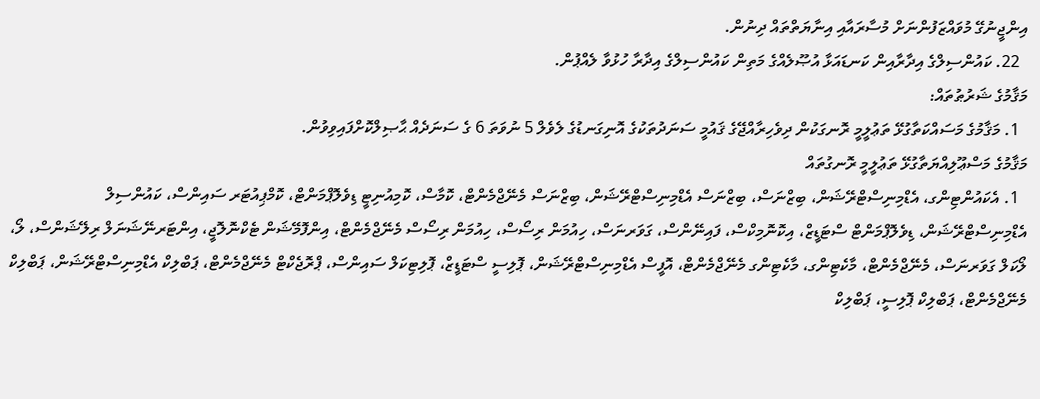އިންޖީނުގޭ މުވައްޒަފުންނަށް މުސާރައާއި އިނާޔަތްތައް ދިނުން.
  22. ކައުންސިލްގެ އިދާރާއިން ކަނޑައަޅާ އުޞޫލެއްގެ މަތިން ކައުންސިލްގެ އިދާރާ ހުޅުވާ ލެއްޕުން.
މަޤާމުގެ ޝަރުޠުތައް:
  1. މަޤާމުގެ މަސައްކަތާގުޅޭ ތަޢުލީމީ ރޮނގަކުން ދިވެހިރާއްޖޭގެ ޤައުމީ ސަނަދުތަކުގެ އޮނިގަނޑުގެ ލެވެލް 5 ނުވަތަ 6 ގެ ސަނަދެއް ޙާޞިލްކޮށްފައިވިވުން.
މަޤާމުގެ މަސްޢޫލިއްޔަތާގުޅޭ ތަޢުލީމީ ރޮނގުތައް
  1. އެކައުންޓިންގ، އެޑްމިނިސްޓްރޭޝަން، ބިޒްނަސް، ބިޒްނަސް އެޑްމިނިސްޓްރޭޝަން، ބިޒްނަސް މެނޭޖްމެންޓް، ކޮމާސް، ކޮމިއުނިޓީ ޑިވެލޮޕްމަންޓް، ކޮމްޕިއުޓަރ ސައިންސް، ކައުންސިލް އެޑްމިނިސްޓްރޭޝަން، ޑިވެލޮޕްމަންޓް ސްޓަޑީޒް، އިކޮނޮމިކްސް، ފައިނޭންސް، ގަވަރނަސް، ހިއުމަން ރިސޯސް، ހިއުމަން ރިސޯސް މެނޭޖްމެންޓް، އިންފޮމޭޝަން ޓެކްނޮލޮޖީ، އިންޓަރނޭޝަނަލް ރިލޭޝަންސް، ލޯ، ލޯކަލް ގަވަރނަސް، މެނޭޖްމެންޓް، މާކެޓިންގ، މާކެޓިންގ މެނޭޖްމެންޓް، އޮފީސް އެޑްމިނިސްޓްރޭޝަން، ޕޮލިސީ ސްޓަޑީޒް، ޕޮލިޓިކަލް ސައިންސް، ޕްރޮޖެކްޓް މެނޭޖްމެންޓް، ޕަބްލިކް އެޑްމިނިސްޓްރޭޝަން، ޕަބްލިކް މެނޭޖްމެންޓް، ޕަބްލިކް ޕޮލިސީ، ޕަބްލިކް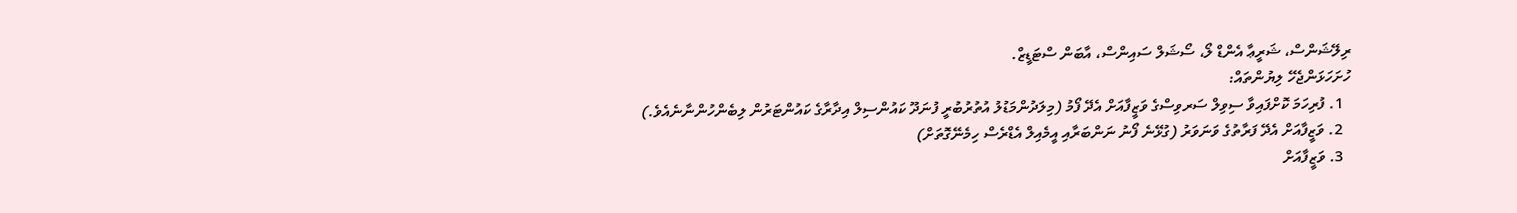ރިލޭޝަންސް، ޝަރީޢާ އެންޑް ލޯ، ސޯޝަލް ސައިންސް، އާބަން ސްޓަޑީޒް.
ހުށަހަޅަންޖެހޭ ލިޔުންތައް:
  1. ފުރިހަމަ ކޮށްފައިވާ ސިވިލް ސަރވިސްގެ ވަޒީފާއަށް އެދޭ ފޯމު (މިލަދުންމަޑުލު އުތުރުބުރީ ފުނަދޫ ކައުންސިލް އިދާރާގެ ކައުންޓަރުން ލިބެންހުންނާނެއެވެ.)
  2. ވަޒީފާއަށް އެދޭ ފަރާތުގެ ވަނަވަރު (ގުޅޭނެ ފޯނު ނަންބަރާއި އީމެއިލް އެޑްރެސް ހިމެނޭގޮތަށް)
  3. ވަޒީފާއަށް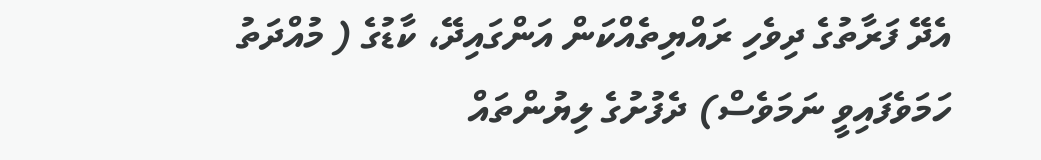އެދޭ ފަރާތުގެ ދިވެހި ރައްޔިތެއްކަން އަންގައިދޭ، ކާޑުގެ ( މުއްދަތު ހަމަވެފައިވީ ނަމަވެސް) ދެފުށުގެ ލިޔުންތައް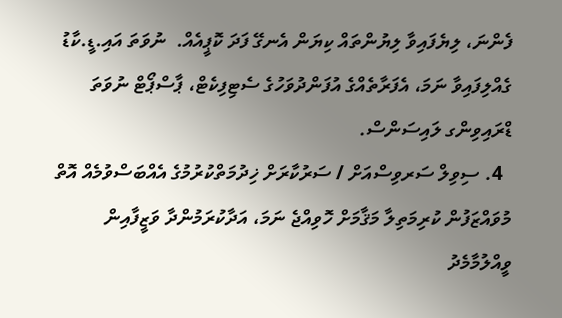ފެންނަ، ލިޔެފައިވާ ލިޔުންތައް ކިޔަން އެނގޭ ފަދަ ކޮޕީއެއް.  ނުވަތަ އައި.ޑީ.ކާޑު ގެއްލިފައިވާ ނަމަ، އެފަރާތެއްގެ އުފަންދުވަހުގެ ސެޓިފިކެޓް، ޕާސްޕޯޓް ނުވަތަ ޑްރައިވިންގ ލައިސަންސް.
  4. ސިވިލް ސަރވިސްއަށް / ސަރުކާރަށް ޚިދުމަތްކުރުމުގެ އެއްބަސްވުމެއް އޮތް މުވައްޒަފުން ކުރިމަތިލާ މަޤާމަށް ހޮވިއްޖެ ނަމަ، އަދާކުރަމުންދާ ވަޒީފާއިން ވީއްލުމާމެދު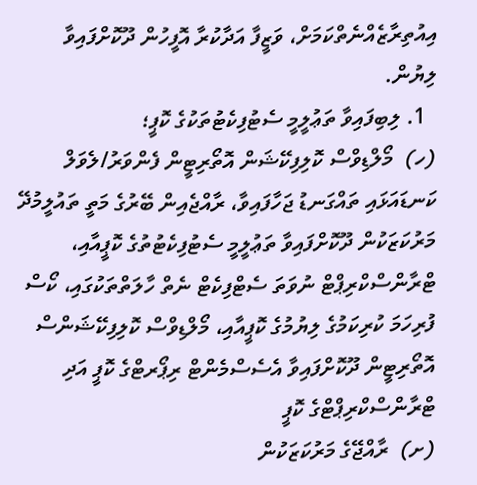އިއުތިރާޒެއްނެތްކަމަށް، ވަޒީފާ އަދާކުރާ އޮފީހުން ދޫކޮށްފައިވާ ލިޔުން.
  1. ލިބިފައިވާ ތަޢުލީމީ ސެޓުފިކެޓުތަކުގެ ކޮޕީ؛
(ހ)  މޯލްޑިވްސް ކޮލިފިކޭޝަން އޮތޯރިޓީން ފެންވަރު/ލެވަލް ކަނޑައަޅައި ތައްގަނޑު ޖަހާފައިވާ، ރާއްޖެއިން ބޭރުގެ މަތީ ތައުލީމުދޭ މަރުކަޒަކުން ދޫކޮށްފައިވާ ތަޢުލީމީ ސެޓުފިކެޓުތުގެ ކޮޕީއާއި، ޓްރާންސްކްރިޕްޓް ނުވަތަ ސެޓްފިކެޓް ނެތް ހާލަތްތަކުގައި، ކޯސް ފުރިހަމަ ކުރިކަމުގެ ލިޔުމުގެ ކޮޕީއާއި، މޯލްޑިވްސް ކޮލިފިކޭޝަންސް އޮތޯރިޓީން ދޫކޮށްފައިވާ އެސެސްމެންޓް ރިޕޯރޓްގެ ކޮޕީ އަދި ޓްރާންސްކްރިޕްޓްގެ ކޮޕީ
(ށ)  ރާއްޖޭގެ މަރުކަޒަކުން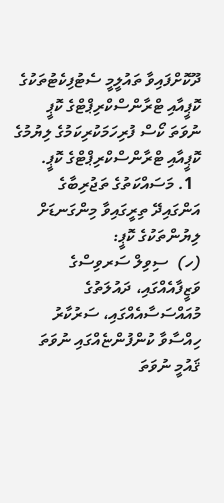ދޫކޮށްފައިވާ ތައުލީމީ ސެޓުފިކެޓުތަކުގެ ކޮޕީއާއި ޓްރާންސްކްރިޕްޓްގެ ކޮޕީ ނުވަތަ ކޯސް ފުރިހަމަކުރިކަމުގެ ލިޔުމުގެ ކޮޕީއާއި ޓްރާންސްކްރިޕްޓްގެ ކޮޕީ.
  1. މަސައްކަތުގެ ތަޖުރިބާގެ އަންގައިދޭ ތިރީގައިވާ މިންގަނޑަށް ލިޔުންތަކުގެ ކޮޕީ:
(ހ)  ސިވިލް ސަރވިސްގެ ވަޒީފާއެއްގައި، ދައުލަތުގެ މުއައްސަސާއެއްގައި، ސަރުކާރު ހިއްސާވާ ކުންފުންޏެއްގައި ނުވަތަ ޤައުމީ ނުވަތަ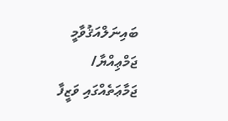ބައިނަލްއަޤުވާމީ ޖަމްޢިއްޔާ/ ޖަމާޢަތެއްގައި ވަޒީފާ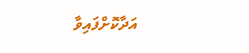އަދާކޮށްފައިވާ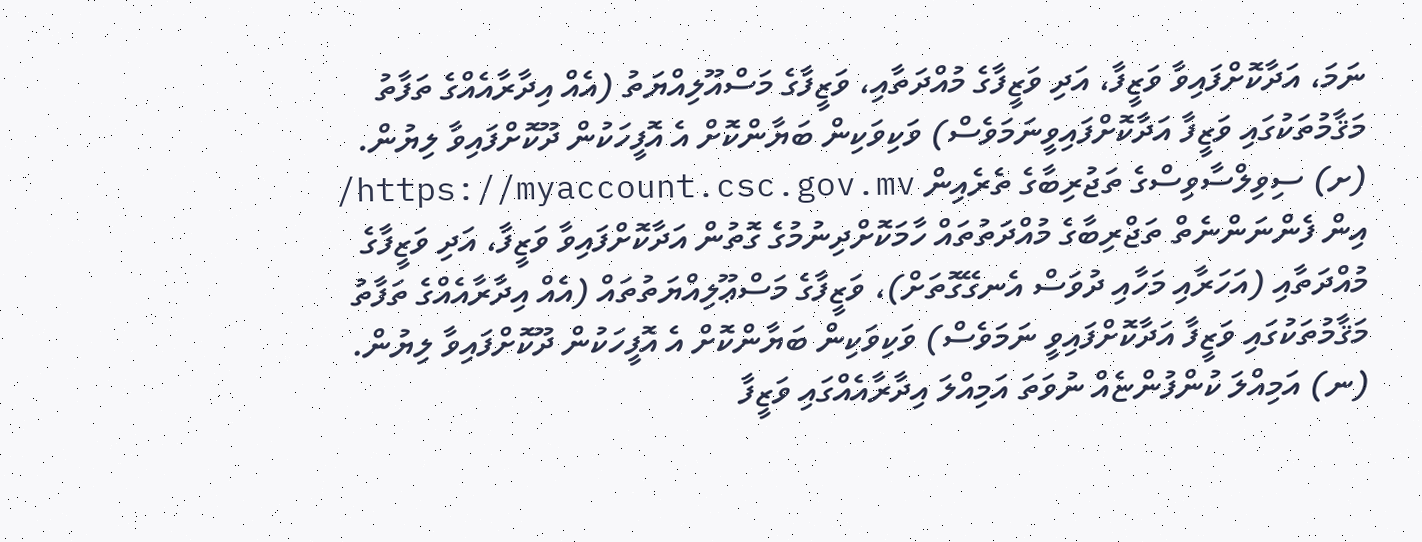ނަމަ، އަދާކޮށްފައިވާ ވަޒީފާ، އަދި ވަޒީފާގެ މުއްދަތާއި، ވަޒީފާގެ މަސްއޫލިއްޔަތު (އެއް އިދާރާއެއްގެ ތަފާތު މަޤާމުތަކުގައި ވަޒީފާ އަދާކޮށްފައިވީނަމަވެސް) ވަކިވަކިން ބަޔާންކޮށް އެ އޮފީހަކުން ދޫކޮށްފައިވާ ލިޔުން.
(ށ) ސިވިލްސާވިސްގެ ތަޖުރިބާގެ ތެރެއިން https://myaccount.csc.gov.mv/ އިން ފެންނަންނެތް ތަޖްރިބާގެ މުއްދަތުތައް ހާމަކޮށްދިނުމުގެ ގޮތުން އަދާކޮށްފައިވާ ވަޒީފާ، އަދި ވަޒީފާގެ މުއްދަތާއި (އަހަރާއި މަހާއި ދުވަސް އެނގޭގޮތަށް)، ވަޒީފާގެ މަސްޢޫލިއްޔަތުތައް (އެއް އިދާރާއެއްގެ ތަފާތު މަޤާމުތަކުގައި ވަޒީފާ އަދާކޮށްފައިވީ ނަމަވެސް) ވަކިވަކިން ބަޔާންކޮށް އެ އޮފީހަކުން ދޫކޮށްފައިވާ ލިޔުން.
(ނ) އަމިއްލަ ކުންފުންޏެއް ނުވަތަ އަމިއްލަ އިދާރާއެއްގައި ވަޒީފާ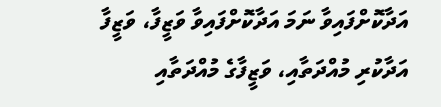އަދާކޮށްފައިވާ ނަމަ އަދާކޮށްފައިވާ ވަޒީފާ، ވަޒީފާ އަދާކުރި މުއްދަތާއި، ވަޒީފާގެ މުއްދަތާއި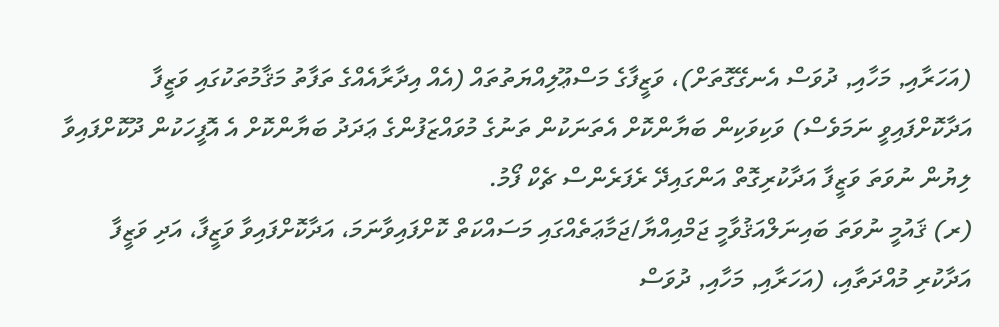(އަހަރާއި, މަހާއި, ދުވަސް އެނގޭގޮތަށް)، ވަޒީފާގެ މަސްޢޫލިއްޔަތުތައް (އެއް އިދާރާއެއްގެ ތަފާތު މަޤާމުތަކުގައި ވަޒީފާ އަދާކޮށްފައިވީ ނަމަވެސް) ވަކިވަކިން ބަޔާންކޮށް އެތަނަކުން ތަނުގެ މުވައްޒަފުންގެ ޢަދަދު ބަޔާންކޮށް އެ އޮފީހަކުން ދޫކޮށްފައިވާ ލިޔުން ނުވަތަ ވަޒީފާ އަދާކުރިގޮތް އަންގައިދޭ ރެފަރެންސް ޗެކް ފޯމު.
(ރ) ޤައުމީ ނުވަތަ ބައިނަލްއަޤުވާމީ ޖަމްއިއްޔާ/ޖަމާޢަތެއްގައި މަސައްކަތް ކޮށްފައިވާނަމަ، އަދާކޮށްފައިވާ ވަޒީފާ، އަދި ވަޒީފާ އަދާކުރި މުއްދަތާއި، (އަހަރާއި, މަހާއި, ދުވަސް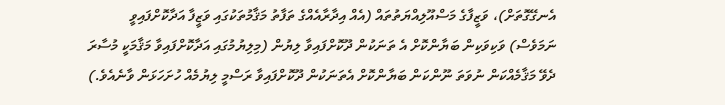އެނގޭގޮތަށް)، ވަޒީފާގެ މަސްއޫލިއްޔަތުތައް (އެއް އިދާރާއެއްގެ ތަފާތު މަޤާމުތަކުގައި ވަޒީފާ އަދާކޮށްފައިވީ ނަމަވެސް) ވަކިވަކިން ބަޔާންކޮށް އެ ތަނަކުން ދޫކޮށްފައިވާ ލިޔުން (މިލިޔުމުގައި އަދާކޮށްފައިވާ މަޤާމަކީ މުސާރަ ދެވޭ މަޤާމެއްކަން ނުވަތަ ނޫންކަން ބަޔާންކޮށް އެތަނަކުން ދޫކޮށްފައިވާ ރަސްމީ ލިޔުމެއް ހުށަހަޅަން ވާނެއެވެ.)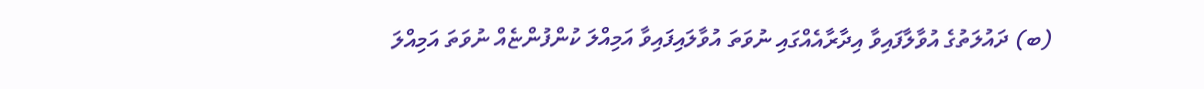(ބ) ދައުލަތުގެ އުވާލާފައިވާ އިދާރާއެއްގައި ނުވަތަ އުވާލައިފައިވާ އަމިއްލަ ކުންފުންޏެއް ނުވަތަ އަމިއްލަ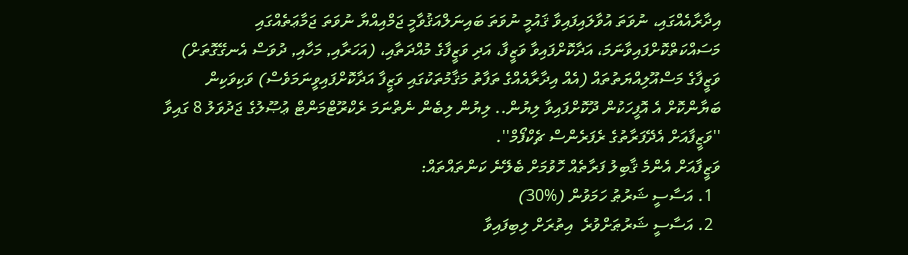އިދާރާއެއްގައި، ނުވަތަ އުވާލައިފައިވާ ޤައުމީ ނުވަތަ ބައިނަލްއަޤުވާމީ ޖަމްއިއްޔާ ނުވަތަ ޖަމާޢަތެއްގައި މަސައްކަތްކޮށްފައިވާނަމަ، އަދާކޮށްފައިވާ ވަޒީފާ، އަދި ވަޒީފާގެ މުއްދަތާއި، (އަހަރާއި, މަހާއި, ދުވަސް އެނގޭގޮތަށް) ވަޒީފާގެ މަސްއޫލިއްޔަތުތައް (އެއް އިދާރާއެއްގެ ތަފާތު މަޤާމުތަކުގައި ވަޒީފާ އަދާކޮށްފައިވީނަމަވެސް) ވަކިވަކިން ބަޔާންކޮށް އެ އޮފީހަކުން ދޫކޮށްފައިވާ ލިޔުން.. ލިޔުން ލިބެން ނެތްނަމަ ރެކްރޫޓްމަންޓް ޢުޞޫލުގެ ޖަދުވަލު 8 ގައިވާ ''ވަޒީފާއަށް އެދޭފަރާތުގެ ރެފަރެންސް ޗެކްފޯމް''.
ވަޒީފާއަށް އެންމެ ޤާބިލު ފަރާތެއް ހޮވުމަށް ބެލޭނެ ކަންތައްތައް:
  1. އަސާސީ ޝަރުޠު ހަމަވުން (%30)
  2. އަސާސީ ޝަރުޠަށްވުރެ  އިތުރަށް ލިބިފައިވާ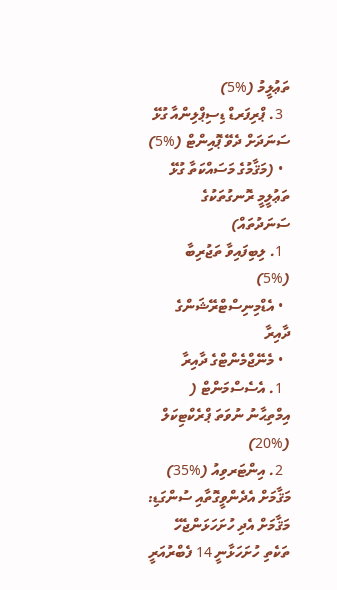ތަޢުލީމު (%5)
  3. ޕްރިފަރޑް ޑިސިޕްލިންއާ ގުޅޭ ސަނަދަށް ދެވޭ ޕޮއިންޓް (%5)
  • (މަޤާމުގެ މަސައްކަތާ ގުޅޭ ތަޢުލީމީ ރޮނގުތަކުގެ ސަނަދުތައް)
  1. ލިބިފައިވާ ތަޖުރިބާ (%5)
  • އެޑްމިނިސްޓްރޭޝަންގެ ދާއިރާ
  • މެނޭޖްމެންޓްގެ ދާއިރާ
  1. އެސެސްމަންޓް ( އިމްތިޙާނު ނުވަތަ ޕްރެކްޓިކަލް (%20)
  2. އިންޓަރވިއު (%35)
މަޤާމަށް އެދެންވީގޮތާއި ސުންގަޑި:
މަޤާމަށް އެދި ހުށަހަޅަންޖެހޭ ތަކެތި ހުށަހަޅާނީ 14 ފެބްރުއަރީ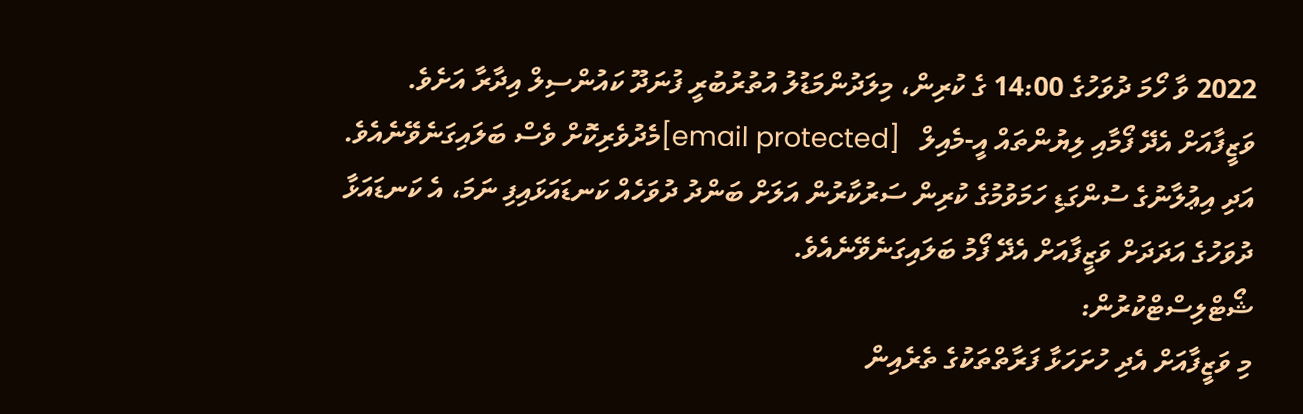2022 ވާ ހޯމަ ދުވަހުގެ 14:00 ގެ ކުރިން، މިލަދުންމަޑުލު އުތުރުބުރީ ފުނަދޫ ކައުންސިލް އިދާރާ އަށެވެ. ވަޒީފާއަށް އެދޭ ފޯމާއި ލިޔުންތައް އީ-މެއިލް   [email protected]މެދުވެރިކޮށް ވެސް ބަލައިގަނެވޭނެއެވެ.
އަދި އިޢުލާނުގެ ސުންގަޑި ހަމަވުމުގެ ކުރިން ސަރުކާރުން އަލަށް ބަންދު ދުވަހެއް ކަނޑައަޅައިފި ނަމަ، އެ ކަނޑައަޅާ ދުވަހުގެ އަދަދަށް ވަޒީފާއަށް އެދޭ ފޯމު ބަލައިގަނެވޭނެއެވެ.
ޝޯޓްލިސްޓްކުރުން:
މި ވަޒީފާއަށް އެދި ހުށަހަޅާ ފަރާތްތަކުގެ ތެރެއިން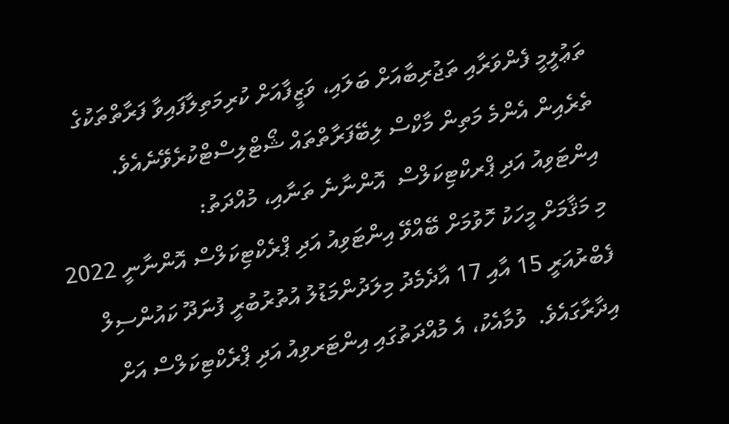ތަޢުލީމީ ފެންވަރާއި ތަޖުރިބާއަށް ބަލައި، ވަޒީފާއަށް ކުރިމަތިލާފައިވާ ފަރާތްތަކުގެ ތެރެއިން އެންމެ މަތިން މާކްސް ލިބޭފަރާތްތައް ޝޯޓްލިސްޓްކުރެވޭނެއެވެ.
އިންޓަވިއު އަދި ޕްރކްޓިކަލްސް  އޮންނާނެ ތަނާއި، މުއްދަތު:
މި މަޤާމަށް މީހަކު ހޮވުމަށް ބޭއްވޭ އިންޓަވިއު އަދި ޕްރެކްޓިކަލްސް އޮންނާނީ 2022 ފެބްރުއަރީ 15 އާއި 17 އާދެމެދު މިލަދުންމަޑުލު އުތުރުބުރީ ފުނަދޫ ކައުންސިލް އިދާރާގައެވެ.  ވުމާއެކު، އެ މުއްދަތުގައި އިންޓަރވިއު އަދި ޕްރެކްޓިކަލްސް އަށް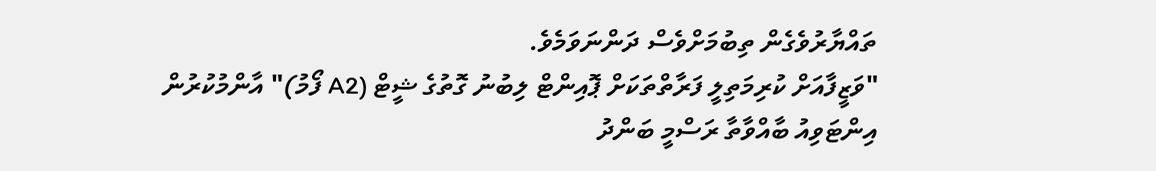ތައްޔާރުވެގެން ތިބުމަށްވެސް ދަންނަވަމެވެ.
"ވަޒީފާއަށް ކުރިމަތިލީ ފަރާތްތަކަށް ޕޮއިންޓް ލިބުނު ގޮތުގެ ޝީޓް (A2 ފޯމު)" އާންމުކުރުން
އިންޓަވިއު ބާއްވާތާ ރަސްމީ ބަންދު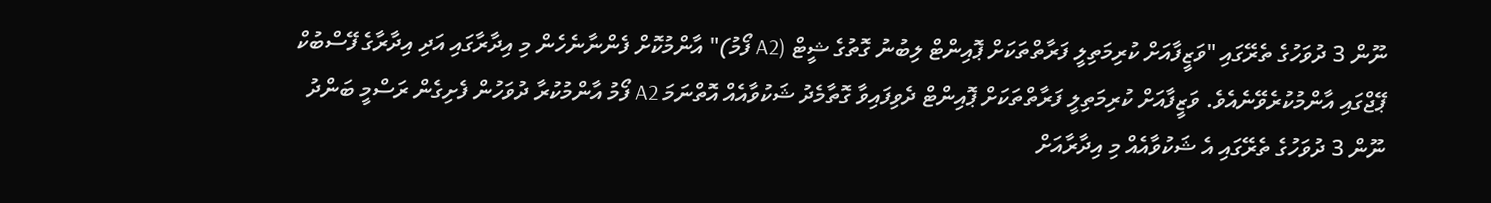ނޫން 3 ދުވަހުގެ ތެރޭގައި "ވަޒީފާއަށް ކުރިމަތިލީ ފަރާތްތަކަށް ޕޮއިންޓް ލިބުނު ގޮތުގެ ޝީޓް (A2 ފޯމު)" އާންމުކޮށް ފެންނާނެހެން މި އިދާރާގައި އަދި އިދާރާގެ ފޭސްބުކް ޕޭޖްގައި އާންމުކުރެވޭނެއެވެ. ވަޒީފާއަށް ކުރިމަތިލީ ފަރާތްތަކަށް ޕޮއިންޓް ދެވިފައިވާ ގޮތާމެދު ޝަކުވާއެއް އޮތްނަމަ A2 ފޯމު އާންމުކުރާ ދުވަހުން ފެށިގެން ރަސްމީ ބަންދު ނޫން 3 ދުވަހުގެ ތެރޭގައި އެ ޝަކުވާއެއް މި އިދާރާއަށް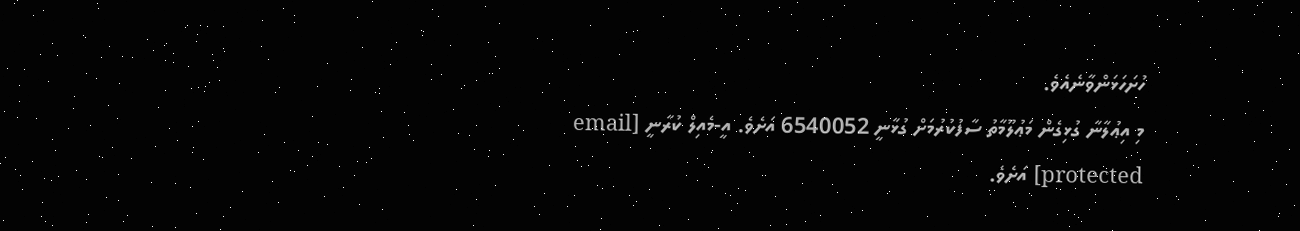ހުށަހަޅަންވާނެއެވެ.
މި އިޢުލާނާ ގުޅިގެން މަޢުލޫމާތު ސާފުކުރުމަށް ގުޅާނީ 6540052 އަށެވެ. އީ-މެއިލް ކުރާނީ [email protected] އަށެވެ.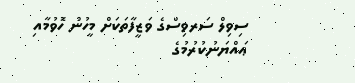ސިވިލް ސަރވިސްގެ ވަޒީފާތަކަށް މީހުން ހޮވުމާއި ޢައްޔަނުކުރުމުގެ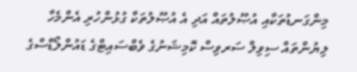މިންގަނޑުތަކާއި އުޞޫލުތައް އަދި އެ އުޞޫލުތަކާ ގުޅުންހުރި އެންމެހާ ލިޔުންތައް ސިވިލް ސަރވިސް ކޮމިޝަނުގެ ވެބްސައިޓްގެ ޑައުންލޯޑްސްގެ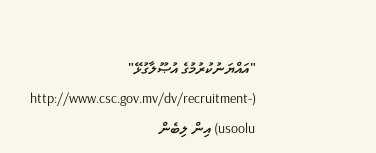"އައްޔަނުކުރުމުގެ އުޞޫލާގުޅޭ" (http://www.csc.gov.mv/dv/recruitment-usoolu) އިން ލިބެން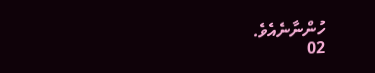ހުންނާނެއެވެ.
02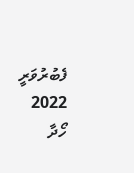ފެބުރުވަރީ 2022
ހޯދާ